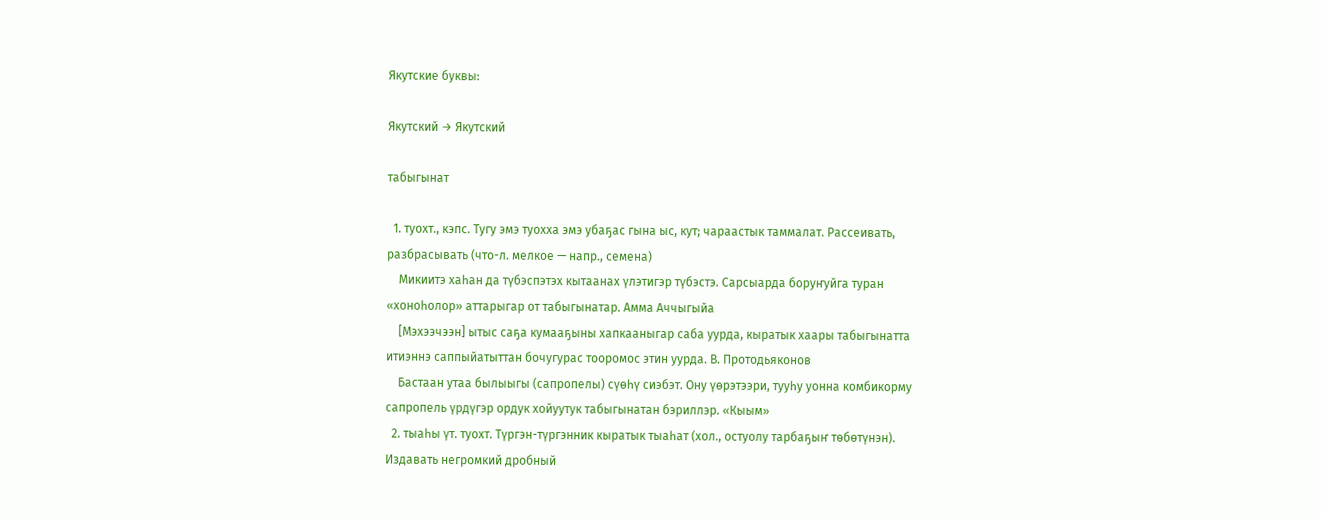Якутские буквы:

Якутский → Якутский

табыгынат

  1. туохт., кэпс. Тугу эмэ туохха эмэ убаҕас гына ыс, кут; чараастык таммалат. Рассеивать, разбрасывать (что-л. мелкое — напр., семена)
    Микиитэ хаһан да түбэспэтэх кытаанах үлэтигэр түбэстэ. Сарсыарда боруҥуйга туран «хоноһолор» аттарыгар от табыгынатар. Амма Аччыгыйа
    [Мэхээчээн] ытыс саҕа кумааҕыны хапкааныгар саба уурда, кыратык хаары табыгынатта итиэннэ саппыйатыттан бочугурас тооромос этин уурда. В. Протодьяконов
    Бастаан утаа былыыгы (сапропелы) сүөһү сиэбэт. Ону үөрэтээри, тууһу уонна комбикорму сапропель үрдүгэр ордук хойуутук табыгынатан бэриллэр. «Кыым»
  2. тыаһы үт. туохт. Түргэн-түргэнник кыратык тыаһат (хол., остуолу тарбаҕыҥ төбөтүнэн). Издавать негромкий дробный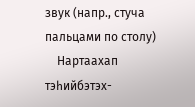звук (напр., стуча пальцами по столу)
    Нартаахап тэһийбэтэх-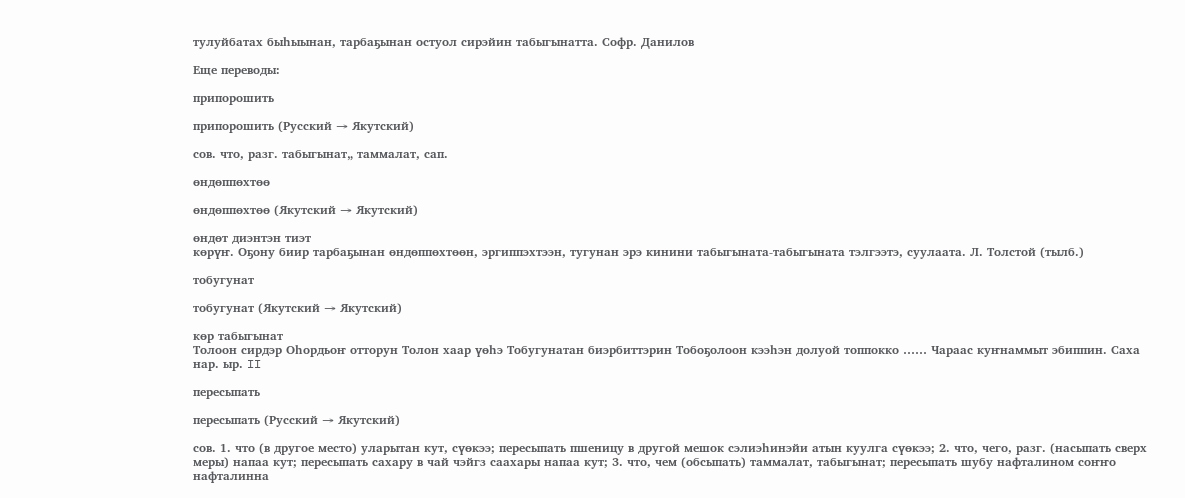тулуйбатах быһыынан, тарбаҕынан остуол сирэйин табыгынатта. Софр. Данилов

Еще переводы:

припорошить

припорошить (Русский → Якутский)

сов. что, разг. табыгынат„ таммалат, сап.

өндөппөхтөө

өндөппөхтөө (Якутский → Якутский)

өндөт диэнтэн тиэт
көрүҥ. Оҕону биир тарбаҕынан өндөппөхтөөн, эргиппэхтээн, тугунан эрэ кинини табыгыната-табыгыната тэлгээтэ, суулаата. Л. Толстой (тылб.)

тобугунат

тобугунат (Якутский → Якутский)

көр табыгынат
Толоон сирдэр Оһордьоҥ отторун Толон хаар үөһэ Тобугунатан биэрбиттэрин Тобоҕолоон кээһэн долуой топпокко …… Чараас куҥнаммыт эбиппин. Саха нар. ыр. II

пересыпать

пересыпать (Русский → Якутский)

сов. 1. что (в другое место) уларытан кут, сүөкээ; пересыпать пшеницу в другой мешок сэлиэһинэйи атын куулга сүөкээ; 2. что, чего, разг. (насыпать сверх меры) напаа кут; пересыпать сахару в чай чэйгз саахары напаа кут; 3. что, чем (обсыпать) таммалат, табыгынат; пересыпать шубу нафталином соҥҥо нафталинна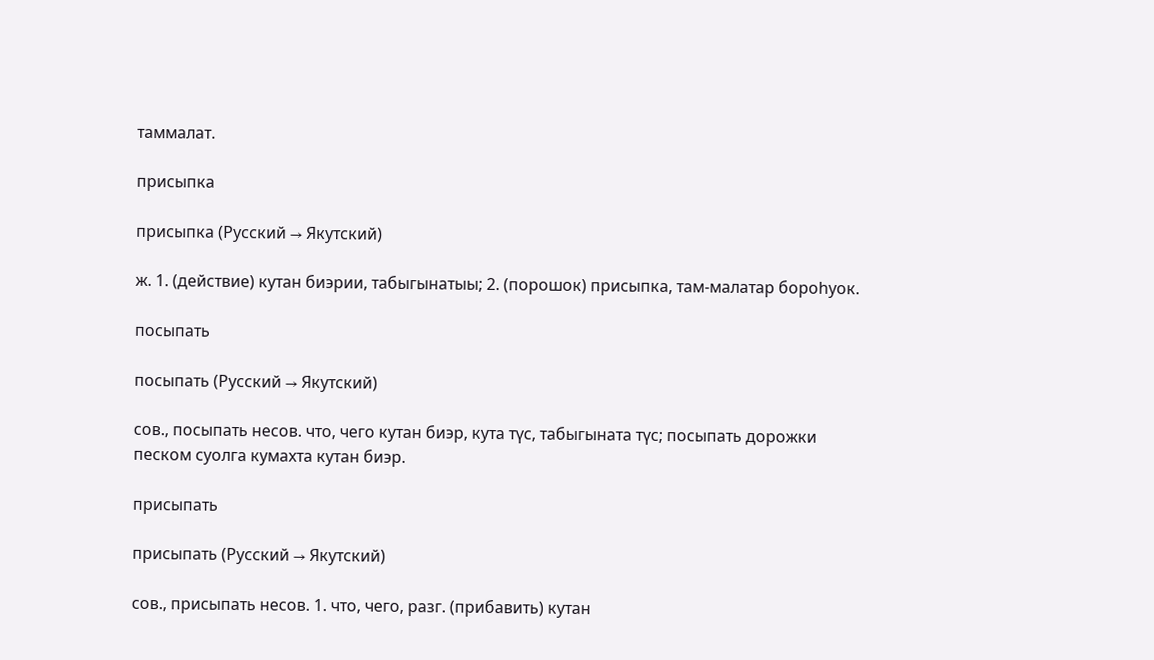таммалат.

присыпка

присыпка (Русский → Якутский)

ж. 1. (действие) кутан биэрии, табыгынатыы; 2. (порошок) присыпка, там-малатар бороһуок.

посыпать

посыпать (Русский → Якутский)

сов., посыпать несов. что, чего кутан биэр, кута түс, табыгыната түс; посыпать дорожки песком суолга кумахта кутан биэр.

присыпать

присыпать (Русский → Якутский)

сов., присыпать несов. 1. что, чего, разг. (прибавить) кутан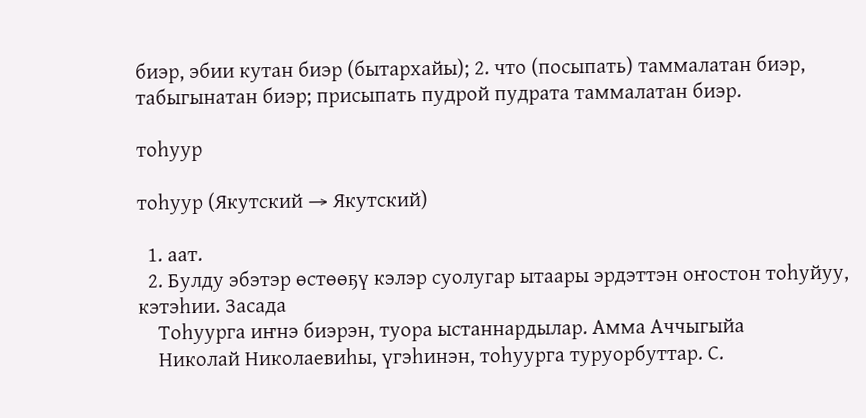биэр, эбии кутан биэр (бытархайы); 2. что (посыпать) таммалатан биэр, табыгынатан биэр; присыпать пудрой пудрата таммалатан биэр.

тоһуур

тоһуур (Якутский → Якутский)

  1. аат.
  2. Булду эбэтэр өстөөҕү кэлэр суолугар ытаары эрдэттэн оҥостон тоһуйуу, кэтэһии. Засада
    Тоһуурга иҥнэ биэрэн, туора ыстаннардылар. Амма Аччыгыйа
    Николай Николаевиһы, үгэһинэн, тоһуурга туруорбуттар. С.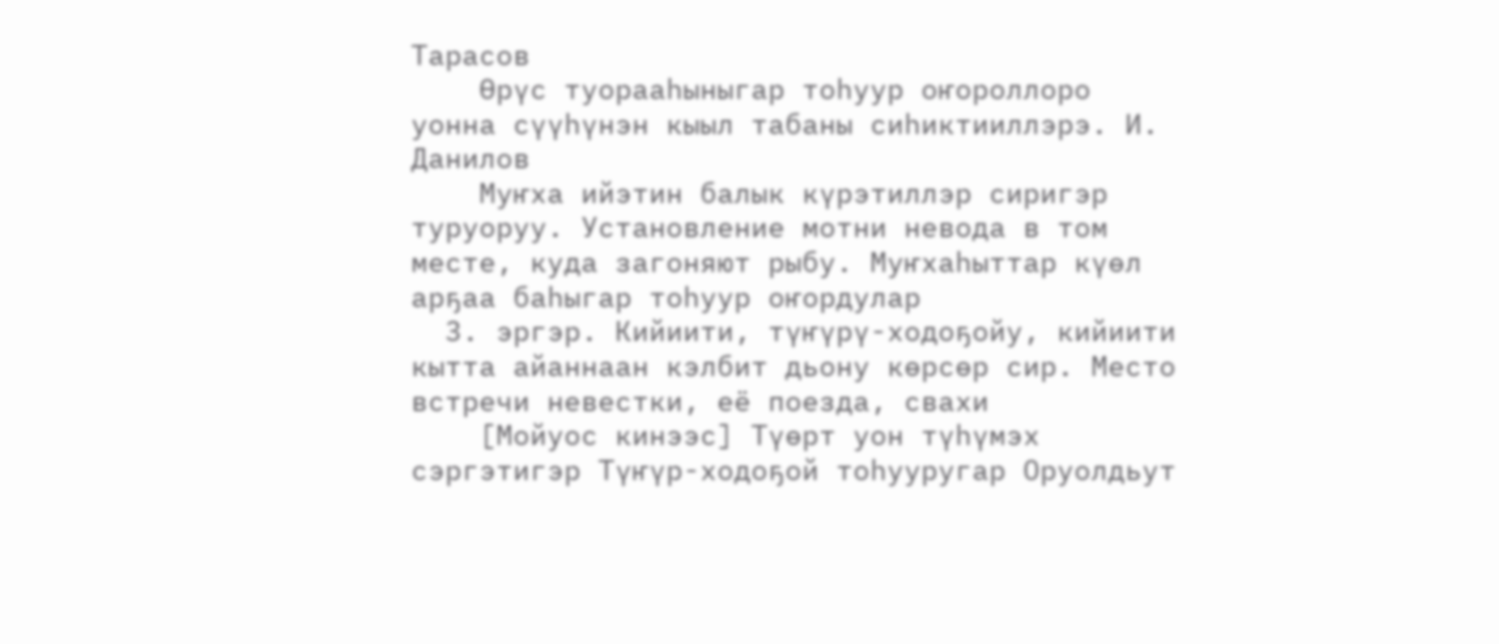Тарасов
    Өрүс туорааһыныгар тоһуур оҥороллоро уонна сүүһүнэн кыыл табаны сиһиктииллэрэ. И. Данилов
    Муҥха ийэтин балык күрэтиллэр сиригэр туруоруу. Установление мотни невода в том месте, куда загоняют рыбу. Муҥхаһыттар күөл арҕаа баһыгар тоһуур оҥордулар
  3. эргэр. Кийиити, түҥүрү-ходоҕойу, кийиити кытта айаннаан кэлбит дьону көрсөр сир. Место встречи невестки, её поезда, свахи
    [Мойуос кинээс] Түөрт уон түһүмэх сэргэтигэр Түҥүр-ходоҕой тоһууругар Оруолдьут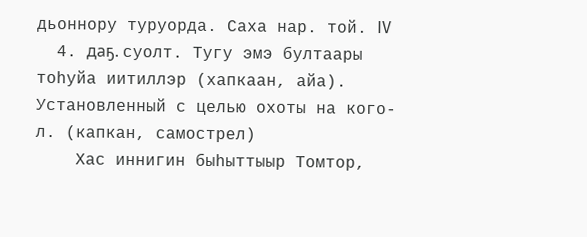дьоннору туруорда. Саха нар. той. IV
  4. даҕ. суолт. Тугу эмэ бултаары тоһуйа иитиллэр (хапкаан, айа). Установленный с целью охоты на кого-л. (капкан, самострел)
    Хас иннигин быһыттыыр Томтор,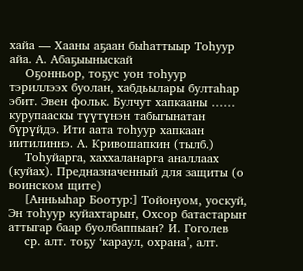хайа — Хааны аҕаан быһаттыыр Тоһуур айа. А. Абаҕыыныскай
    Оҕонньор, тоҕус уон тоһуур тэриллээх буолан, хабдьылары бултаһар эбит. Эвен фольк. Булчут хапкааны …… курупааскы түүтүнэн табыгынатан бүрүйдэ. Ити аата тоһуур хапкаан иитилиннэ. А. Кривошапкин (тылб.)
    Тоһуйарга, хаххаланарга аналлаах (куйах). Предназначенный для защиты (о воинском щите)
    [Анньыһар Боотур:] Тойонуом, уоскуй, Эн тоһуур куйахтарыҥ, Охсор батастарыҥ аттыгар баар буолбаппыан? И. Гоголев
    ср. алт. тоҕу ‘караул, охрана’, алт.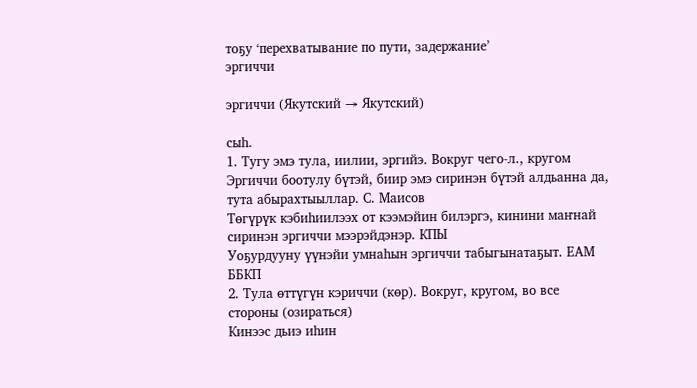тоҕу ‘перехватывание по пути, задержание’
эргиччи

эргиччи (Якутский → Якутский)

сыһ.
1. Тугу эмэ тула, иилии, эргийэ. Вокруг чего-л., кругом
Эргиччи боотулу бүтэй, биир эмэ сиринэн бүтэй алдьанна да, тута абырахтыыллар. С. Маисов
Төгүрүк кэбиһиилээх от кээмэйин билэргэ, кинини маҥнай сиринэн эргиччи мээрэйдэнэр. КПЫ
Уоҕурдууну үүнэйи умнаһын эргиччи табыгынатаҕыт. ЕАМ ББКП
2. Тула өттүгүн кэриччи (көр). Вокруг, кругом, во все стороны (озираться)
Кинээс дьиэ иһин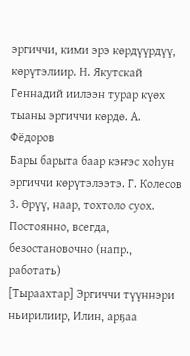эргиччи, кими эрэ көрдүүрдүү, көрүтэлиир. Н. Якутскай
Геннадий иилээн турар күөх тыаны эргиччи көрдө. А. Фёдоров
Бары барыта баар кэҥэс хоһун эргиччи көрүтэлээтэ. Г. Колесов
3. Өрүү, наар, тохтоло суох. Постоянно, всегда, безостановочно (напр., работать)
[Тыраахтар] Эргиччи түүннэри ньирилиир, Илин, арҕаа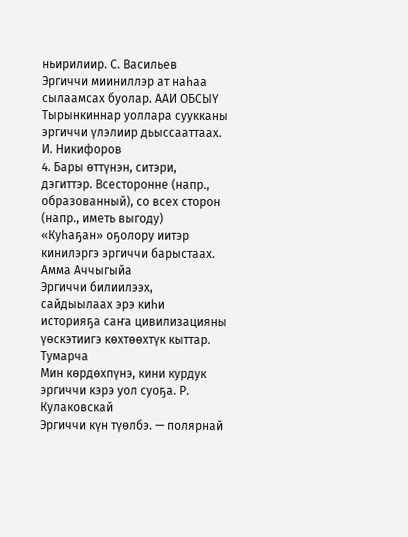ньирилиир. С. Васильев
Эргиччи мииниллэр ат наһаа сылаамсах буолар. ААИ ОБСЫҮ
Тырынкиннар уоллара суукканы эргиччи үлэлиир дьыссааттаах. И. Никифоров
4. Бары өттүнэн, ситэри, дэгиттэр. Всесторонне (напр., образованный), со всех сторон (напр., иметь выгоду)
«Куһаҕан» оҕолору иитэр кинилэргэ эргиччи барыстаах. Амма Аччыгыйа
Эргиччи билиилээх, сайдыылаах эрэ киһи историяҕа саҥа цивилизацияны үөскэтиигэ көхтөөхтүк кыттар. Тумарча
Мин көрдөхпүнэ, кини курдук эргиччи кэрэ уол суоҕа. Р. Кулаковскай
Эргиччи күн түөлбэ. — полярнай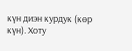күн диэн курдук (көр күн). Хоту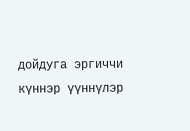дойдуга эргиччи күннэр үүннүлэр